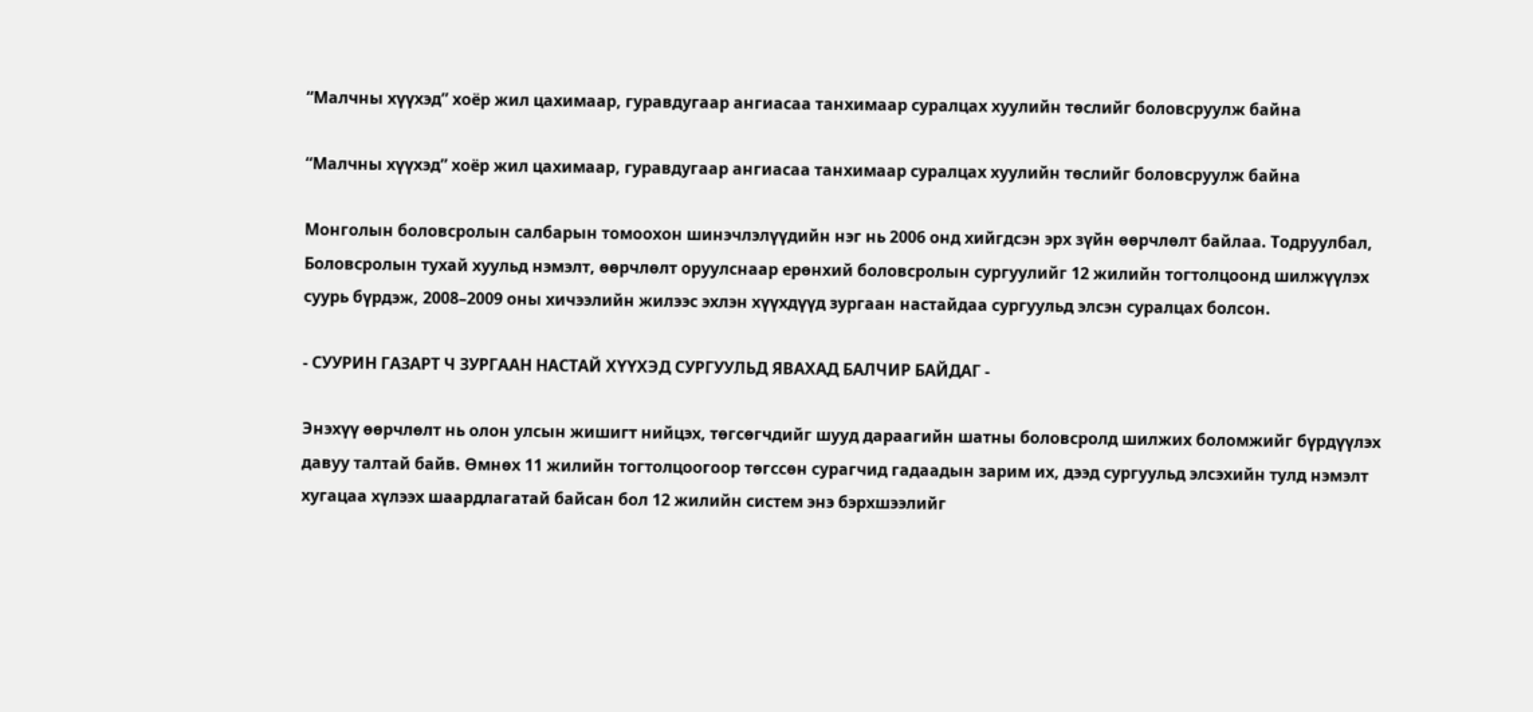“Малчны хүүхэд” хоёр жил цахимаар, гуравдугаар ангиасаа танхимаар суралцах хуулийн төслийг боловсруулж байна

“Малчны хүүхэд” хоёр жил цахимаар, гуравдугаар ангиасаа танхимаар суралцах хуулийн төслийг боловсруулж байна

Монголын боловсролын салбарын томоохон шинэчлэлүүдийн нэг нь 2006 онд хийгдсэн эрх зүйн өөрчлөлт байлаа. Тодруулбал, Боловсролын тухай хуульд нэмэлт, өөрчлөлт оруулснаар ерөнхий боловсролын сургуулийг 12 жилийн тогтолцоонд шилжүүлэх суурь бүрдэж, 2008–2009 оны хичээлийн жилээс эхлэн хүүхдүүд зургаан настайдаа сургуульд элсэн суралцах болсон.

- СУУРИН ГАЗАРТ Ч ЗУРГААН НАСТАЙ ХҮҮХЭД СУРГУУЛЬД ЯВАХАД БАЛЧИР БАЙДАГ -

Энэхүү өөрчлөлт нь олон улсын жишигт нийцэх, төгсөгчдийг шууд дараагийн шатны боловсролд шилжих боломжийг бүрдүүлэх давуу талтай байв. Өмнөх 11 жилийн тогтолцоогоор төгссөн сурагчид гадаадын зарим их, дээд сургуульд элсэхийн тулд нэмэлт хугацаа хүлээх шаардлагатай байсан бол 12 жилийн систем энэ бэрхшээлийг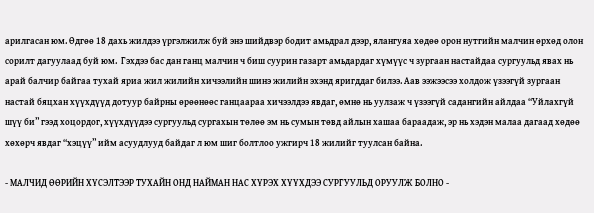арилгасан юм. Өдгөө 18 дахь жилдээ үргэлжилж буй энэ шийдвэр бодит амьдрал дээр, ялангуяа хөдөө орон нутгийн малчин өрхөд олон сорилт дагуулаад буй юм.  Гэхдээ бас дан ганц малчин ч биш суурин газарт амьдардаг хүмүүс ч зургаан настайдаа сургуульд явах нь арай балчир байгаа тухай яриа жил жилийн хичээлийн шинэ жилийн эхэнд яригддаг билээ. Аав ээжээсээ холдож үзээгүй зургаан настай бяцхан хүүхдүүд дотуур байрны өрөөнөөс ганцаараа хичээлдээ явдаг, өмнө нь уулзаж ч үзээгүй садангийн айлдаа “Уйлахгүй шүү би” гээд хоцордог, хүүхдүүдээ сургуульд сургахын төлөө эм нь сумын төвд айлын хашаа бараадаж, эр нь хэдэн малаа дагаад хөдөө хөхөрч явдаг “хэцүү” ийм асуудлууд байдаг л юм шиг болтлоо ужгирч 18 жилийг туулсан байна.

- МАЛЧИД ӨӨРИЙН ХҮСЭЛТЭЭР ТУХАЙН ОНД НАЙМАН НАС ХҮРЭХ ХҮҮХДЭЭ СУРГУУЛЬД ОРУУЛЖ БОЛНО -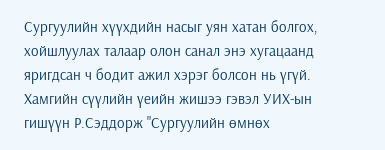Сургуулийн хүүхдийн насыг уян хатан болгох, хойшлуулах талаар олон санал энэ хугацаанд яригдсан ч бодит ажил хэрэг болсон нь үгүй. Хамгийн сүүлийн үеийн жишээ гэвэл УИХ-ын гишүүн Р.Сэддорж "Сургуулийн өмнөх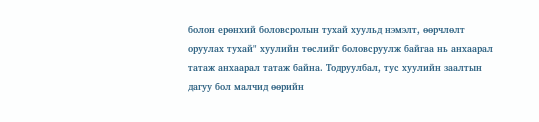болон ерөнхий боловсролын тухай хуульд нэмэлт, өөрчлөлт оруулах тухай" хуулийн төслийг боловсруулж байгаа нь анхаарал татаж анхаарал татаж байна. Тодруулбал, тус хуулийн заалтын дагуу бол малчид өөрийн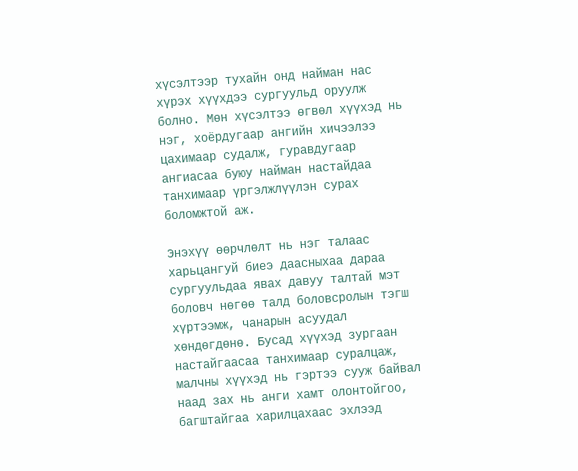хүсэлтээр тухайн онд найман нас хүрэх хүүхдээ сургуульд оруулж болно. Мөн хүсэлтээ өгвөл хүүхэд нь нэг, хоёрдугаар ангийн хичээлээ цахимаар судалж, гуравдугаар ангиасаа буюу найман настайдаа танхимаар үргэлжлүүлэн сурах боломжтой аж.

Энэхүү өөрчлөлт нь нэг талаас харьцангуй биеэ даасныхаа дараа сургуульдаа явах давуу талтай мэт боловч нөгөө талд боловсролын тэгш хүртээмж, чанарын асуудал хөндөгдөнө. Бусад хүүхэд зургаан настайгаасаа танхимаар суралцаж, малчны хүүхэд нь гэртээ сууж байвал наад зах нь анги хамт олонтойгоо, багштайгаа харилцахаас эхлээд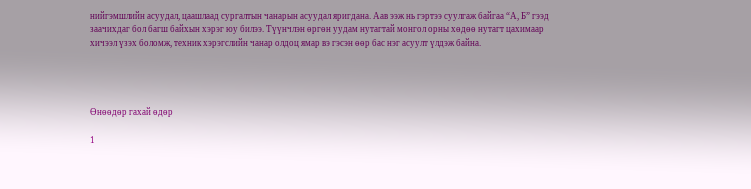нийгэмшлийн асуудал, цаашлаад сургалтын чанарын асуудал яригдана. Аав ээж нь гэртээ суулгаж байгаа “А, Б” гээд заачихдаг бол багш байхын хэрэг юу билээ. Түүнчлэн өргөн уудам нутагтай монгол орны хөдөө нутагт цахимаар хичээл үзэх боломж, техник хэрэгслийн чанар олдоц ямар вэ гэсэн өөр бас нэг асуулт үлдэж байна.




Өнөөдөр гахай өдөр

1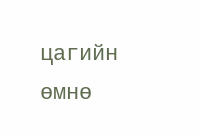цагийн өмнө